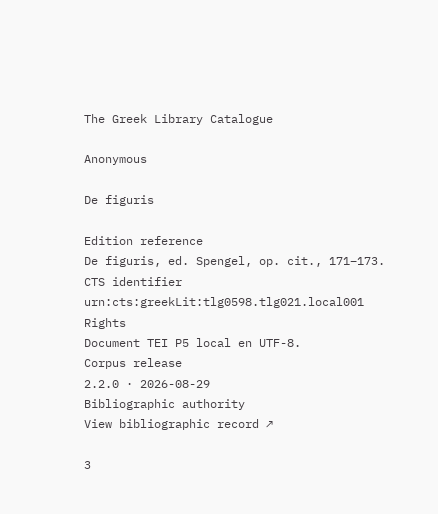The Greek Library Catalogue

Anonymous

De figuris

Edition reference
De figuris, ed. Spengel, op. cit., 171–173.
CTS identifier
urn:cts:greekLit:tlg0598.tlg021.local001
Rights
Document TEI P5 local en UTF-8.
Corpus release
2.2.0 · 2026-08-29
Bibliographic authority
View bibliographic record ↗

3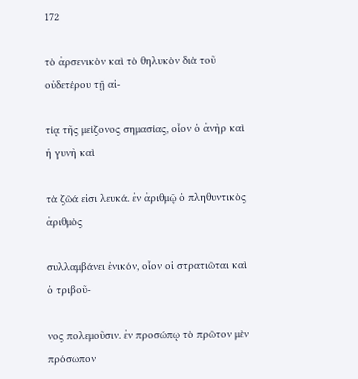172

τὸ ἀρσενικὸν καὶ τὸ θηλυκὸν διὰ τοῦ οὐδετέρου τῇ αἰ-

τίᾳ τῆς μείζονος σημασίας, οἷον ὁ ἀνὴρ καὶ ἡ γυνὴ καὶ

τὰ ζῶά εἰσι λευκά. ἐν ἀριθμῷ ὁ πληθυντικὸς ἀριθμὸς

συλλαμβάνει ἑνικόν, οἷον οἱ στρατιῶται καὶ ὁ τριβοῦ-

νος πολεμοῦσιν. ἐν προσώπῳ τὸ πρῶτον μὲν πρόσωπον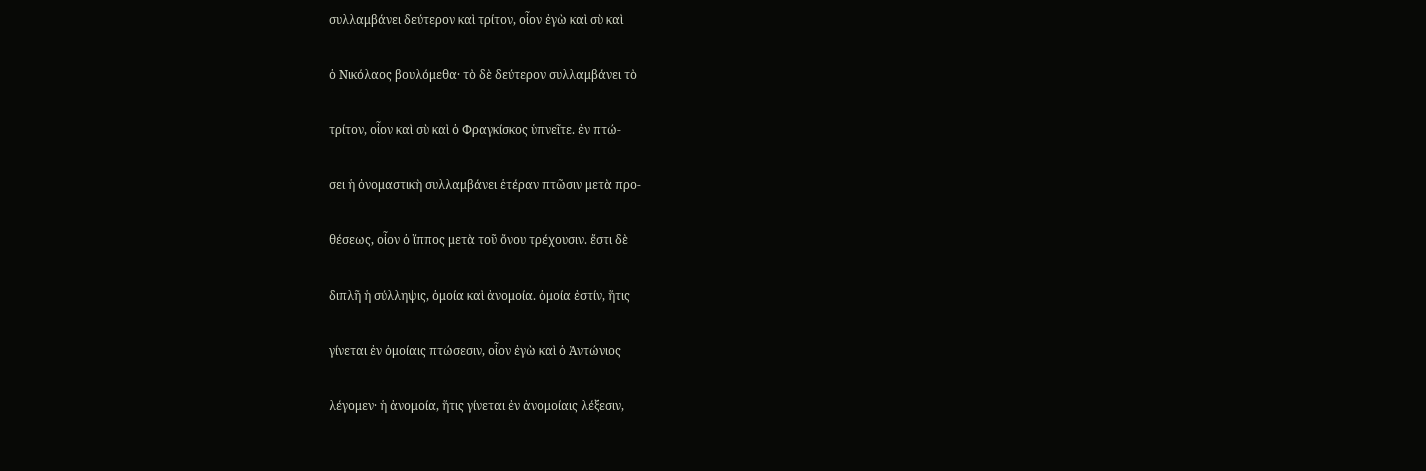συλλαμβάνει δεύτερον καὶ τρίτον, οἷον ἐγὼ καὶ σὺ καὶ

ὁ Νικόλαος βουλόμεθα· τὸ δὲ δεύτερον συλλαμβάνει τὸ

τρίτον, οἷον καὶ σὺ καὶ ὁ Φραγκίσκος ὑπνεῖτε. ἐν πτώ-

σει ἡ ὀνομαστικὴ συλλαμβάνει ἑτέραν πτῶσιν μετὰ προ-

θέσεως, οἷον ὁ ἵππος μετὰ τοῦ ὄνου τρέχουσιν. ἔστι δὲ

διπλῆ ἡ σύλληψις, ὁμοία καὶ ἀνομοία. ὁμοία ἐστίν, ἥτις

γίνεται ἐν ὁμοίαις πτώσεσιν, οἷον ἐγὼ καὶ ὁ Ἀντώνιος

λέγομεν· ἡ ἀνομοία, ἥτις γίνεται ἐν ἀνομοίαις λέξεσιν,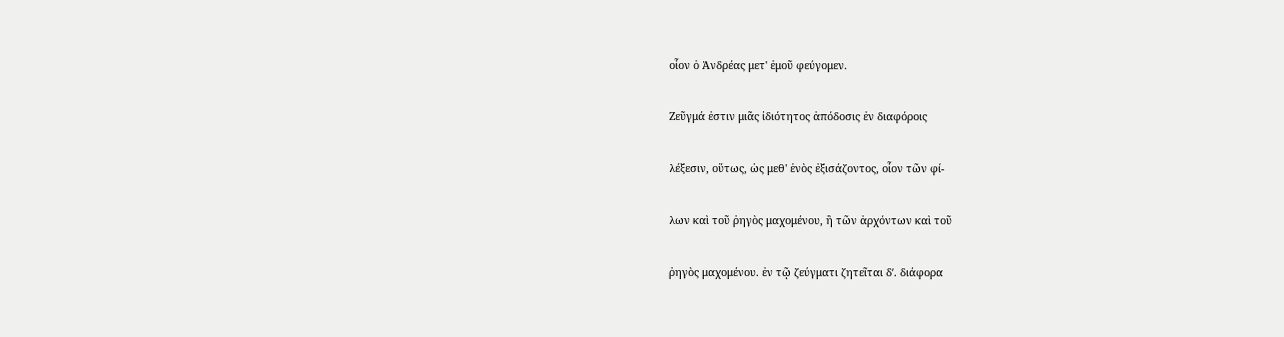οἷον ὁ Ἀνδρέας μετ' ἐμοῦ φεύγομεν.

Ζεῦγμά ἐστιν μιᾶς ἰδιότητος ἀπόδοσις ἐν διαφόροις

λέξεσιν, οὕτως, ὡς μεθ' ἑνὸς ἐξισάζοντος, οἷον τῶν φί-

λων καὶ τοῦ ῥηγὸς μαχομένου, ἢ τῶν ἀρχόντων καὶ τοῦ

ῥηγὸς μαχομένου. ἐν τῷ ζεύγματι ζητεῖται δʹ. διάφορα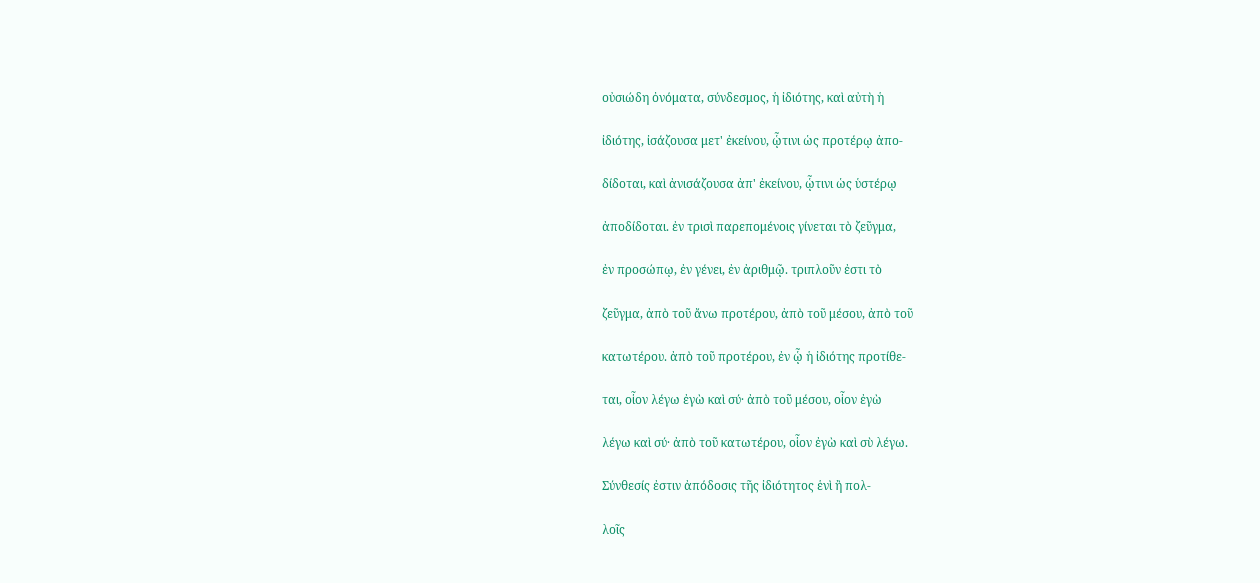οὐσιώδη ὀνόματα, σύνδεσμος, ἡ ἰδιότης, καὶ αὐτὴ ἡ

ἰδιότης, ἰσάζουσα μετ' ἐκείνου, ᾧτινι ὡς προτέρῳ ἀπο-

δίδοται, καὶ ἀνισάζουσα ἀπ' ἐκείνου, ᾧτινι ὡς ὑστέρῳ

ἀποδίδοται. ἐν τρισὶ παρεπομένοις γίνεται τὸ ζεῦγμα,

ἐν προσώπῳ, ἐν γένει, ἐν ἀριθμῷ. τριπλοῦν ἐστι τὸ

ζεῦγμα, ἀπὸ τοῦ ἄνω προτέρου, ἀπὸ τοῦ μέσου, ἀπὸ τοῦ

κατωτέρου. ἀπὸ τοῦ προτέρου, ἐν ᾧ ἡ ἰδιότης προτίθε-

ται, οἷον λέγω ἐγὼ καὶ σύ· ἀπὸ τοῦ μέσου, οἷον ἐγὼ

λέγω καὶ σύ· ἀπὸ τοῦ κατωτέρου, οἷον ἐγὼ καὶ σὺ λέγω.

Σύνθεσίς ἐστιν ἀπόδοσις τῆς ἰδιότητος ἑνὶ ἢ πολ-

λοῖς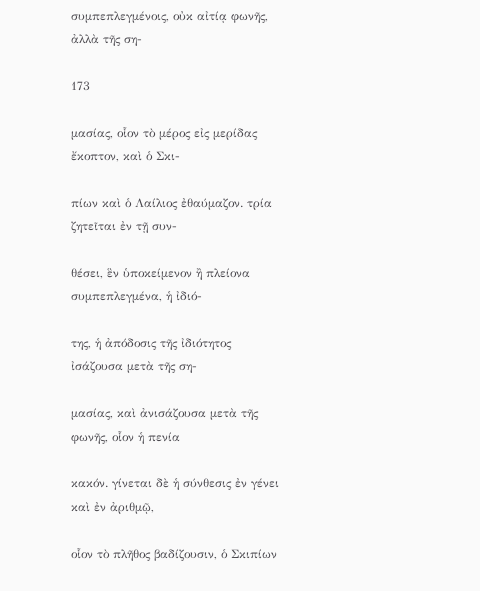συμπεπλεγμένοις, οὐκ αἰτίᾳ φωνῆς, ἀλλὰ τῆς ση-

173

μασίας, οἷον τὸ μέρος εἰς μερίδας ἔκοπτον, καὶ ὁ Σκι-

πίων καὶ ὁ Λαίλιος ἐθαύμαζον. τρία ζητεῖται ἐν τῇ συν-

θέσει, ἓν ὑποκείμενον ἢ πλείονα συμπεπλεγμένα, ἡ ἰδιό-

της, ἡ ἀπόδοσις τῆς ἰδιότητος ἰσάζουσα μετὰ τῆς ση-

μασίας, καὶ ἀνισάζουσα μετὰ τῆς φωνῆς, οἷον ἡ πενία

κακόν. γίνεται δὲ ἡ σύνθεσις ἐν γένει καὶ ἐν ἀριθμῷ,

οἷον τὸ πλῆθος βαδίζουσιν, ὁ Σκιπίων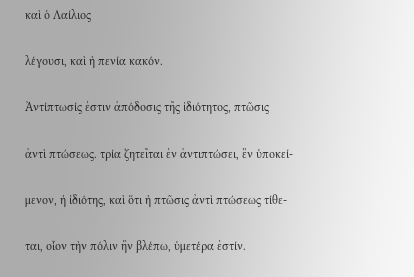καὶ ὁ Λαίλιος

λέγουσι, καὶ ἡ πενία κακόν.

Ἀντίπτωσίς ἐστιν ἀπόδοσις τῆς ἰδιότητος, πτῶσις

ἀντὶ πτώσεως. τρία ζητεῖται ἐν ἀντιπτώσει, ἓν ὑποκεί-

μενον, ἡ ἰδιότης, καὶ ὅτι ἡ πτῶσις ἀντὶ πτώσεως τίθε-

ται, οἷον τὴν πόλιν ἣν βλέπω, ὑμετέρα ἐστίν.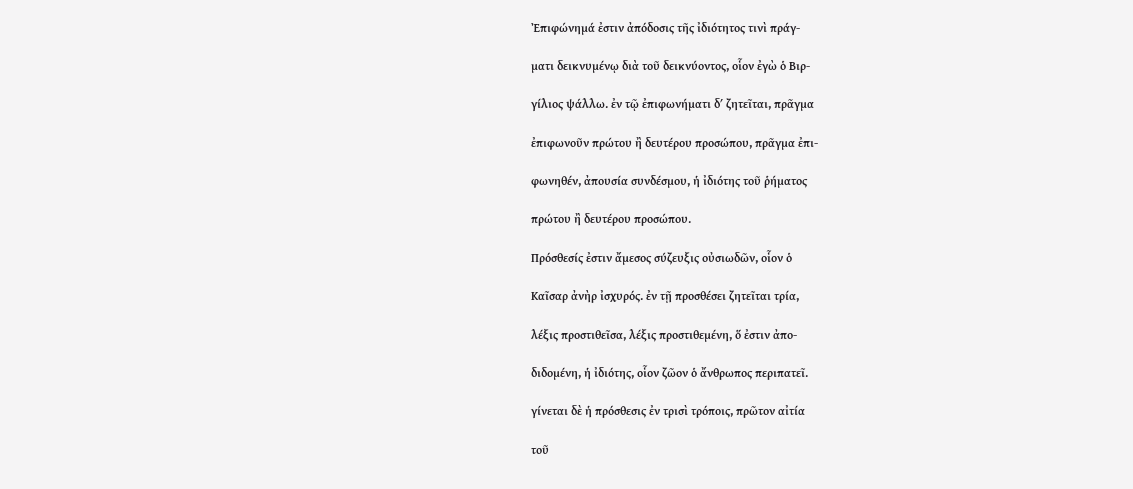Ἐπιφώνημά ἐστιν ἀπόδοσις τῆς ἰδιότητος τινὶ πράγ-

ματι δεικνυμένῳ διὰ τοῦ δεικνύοντος, οἷον ἐγὼ ὁ Βιρ-

γίλιος ψάλλω. ἐν τῷ ἐπιφωνήματι δʹ ζητεῖται, πρᾶγμα

ἐπιφωνοῦν πρώτου ἢ δευτέρου προσώπου, πρᾶγμα ἐπι-

φωνηθέν, ἀπουσία συνδέσμου, ἡ ἰδιότης τοῦ ῥήματος

πρώτου ἢ δευτέρου προσώπου.

Πρόσθεσίς ἐστιν ἄμεσος σύζευξις οὐσιωδῶν, οἷον ὁ

Καῖσαρ ἀνὴρ ἰσχυρός. ἐν τῇ προσθέσει ζητεῖται τρία,

λέξις προστιθεῖσα, λέξις προστιθεμένη, ὅ ἐστιν ἀπο-

διδομένη, ἡ ἰδιότης, οἷον ζῶον ὁ ἄνθρωπος περιπατεῖ.

γίνεται δὲ ἡ πρόσθεσις ἐν τρισὶ τρόποις, πρῶτον αἰτία

τοῦ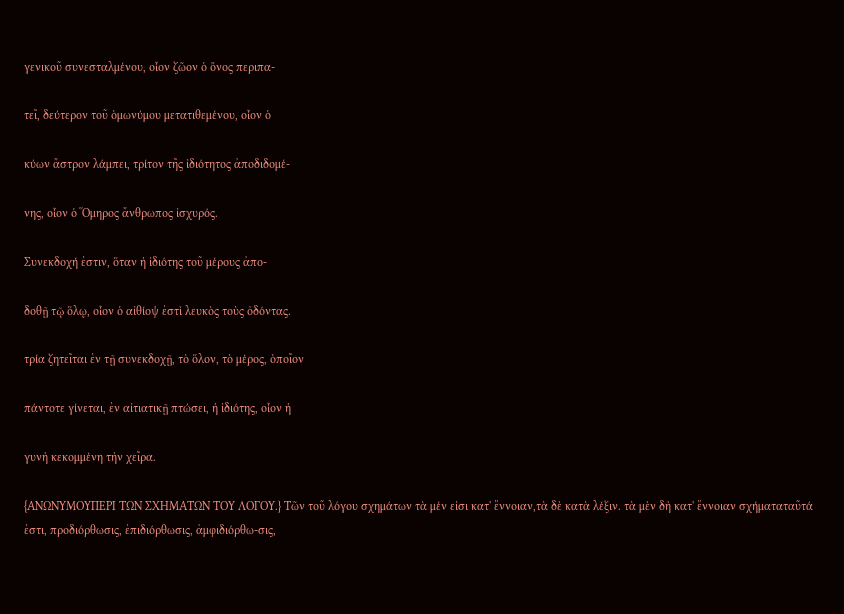γενικοῦ συνεσταλμένου, οἷον ζῶον ὁ ὄνος περιπα-

τεῖ, δεύτερον τοῦ ὁμωνύμου μετατιθεμένου, οἷον ὁ

κύων ἄστρον λάμπει, τρίτον τῆς ἰδιότητος ἀποδιδομέ-

νης, οἷον ὁ Ὅμηρος ἄνθρωπος ἰσχυρός.

Συνεκδοχή ἐστιν, ὅταν ἡ ἰδιότης τοῦ μέρους ἀπο-

δοθῇ τῷ ὅλῳ, οἷον ὁ αἰθίοψ ἐστὶ λευκὸς τοὺς ὀδόντας.

τρία ζητεῖται ἐν τῇ συνεκδοχῇ, τὸ ὅλον, τὸ μέρος, ὁποῖον

πάντοτε γίνεται, ἐν αἰτιατικῇ πτώσει, ἡ ἰδιότης, οἷον ἡ

γυνὴ κεκομμένη τὴν χεῖρα.

{ΑΝΩΝΥΜΟΥΠΕΡΙ ΤΩΝ ΣΧΗΜΑΤΩΝ ΤΟΥ ΛΟΓΟΥ.} Τῶν τοῦ λόγου σχημάτων τὰ μέν εἰσι κατ' ἔννοιαν,τὰ δὲ κατὰ λέξιν. τὰ μὲν δὴ κατ' ἔννοιαν σχήματαταῦτά ἐστι, προδιόρθωσις, ἐπιδιόρθωσις, ἀμφιδιόρθω-σις,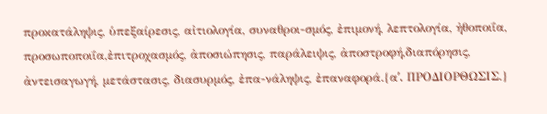προκατάληψις, ὑπεξαίρεσις, αἰτιολογία, συναθροι-σμός, ἐπιμονή, λεπτολογία, ἠθοποιΐα, προσωποποιΐα,ἐπιτροχασμός, ἀποσιώπησις, παράλειψις, ἀποστροφή,διαπόρησις, ἀντεισαγωγή, μετάστασις, διασυρμός, ἐπα-νάληψις, ἐπαναφορά.{αʹ. ΠΡΟΔΙΟΡΘΩΣΙΣ.}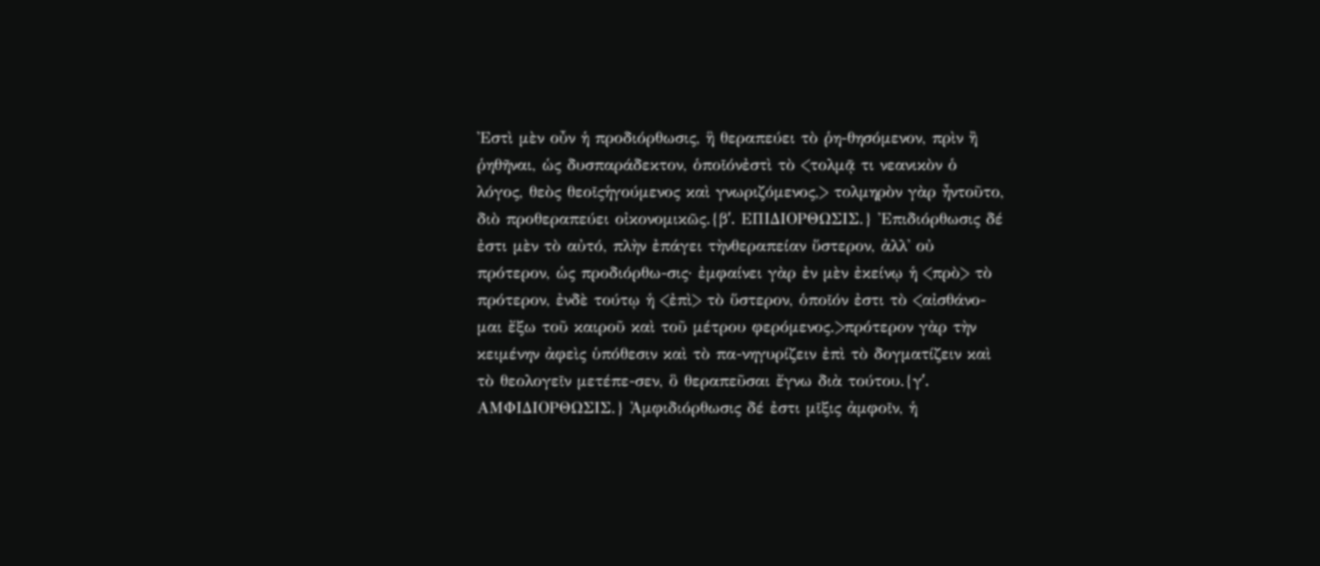Ἐστὶ μὲν οὖν ἡ προδιόρθωσις, ἣ θεραπεύει τὸ ῥη-θησόμενον, πρὶν ἢ ῥηθῆναι, ὡς δυσπαράδεκτον, ὁποῖόνἐστὶ τὸ <τολμᾷ τι νεανικὸν ὁ λόγος, θεὸς θεοῖςἡγούμενος καὶ γνωριζόμενος,> τολμηρὸν γὰρ ἦντοῦτο, διὸ προθεραπεύει οἰκονομικῶς.{βʹ. ΕΠΙΔΙΟΡΘΩΣΙΣ.} Ἐπιδιόρθωσις δέ ἐστι μὲν τὸ αὐτό, πλὴν ἐπάγει τὴνθεραπείαν ὕστερον, ἀλλ' οὐ πρότερον, ὡς προδιόρθω-σις· ἐμφαίνει γὰρ ἐν μὲν ἐκείνῳ ἡ <πρὸ> τὸ πρότερον, ἐνδὲ τούτῳ ἡ <ἐπὶ> τὸ ὕστερον, ὁποῖόν ἐστι τὸ <αἰσθάνο-μαι ἔξω τοῦ καιροῦ καὶ τοῦ μέτρου φερόμενος.>πρότερον γὰρ τὴν κειμένην ἀφεὶς ὑπόθεσιν καὶ τὸ πα-νηγυρίζειν ἐπὶ τὸ δογματίζειν καὶ τὸ θεολογεῖν μετέπε-σεν, ὃ θεραπεῦσαι ἔγνω διὰ τούτου.{γʹ. ΑΜΦΙΔΙΟΡΘΩΣΙΣ.} Ἀμφιδιόρθωσις δέ ἐστι μῖξις ἀμφοῖν, ἡ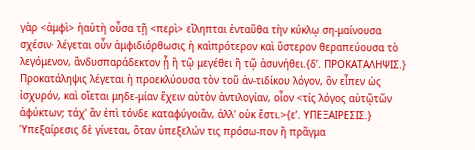γὰρ <ἀμφὶ> ἡαὐτὴ οὖσα τῇ <περὶ> εἴληπται ἐνταῦθα τὴν κύκλῳ ση-μαίνουσα σχέσιν· λέγεται οὖν ἀμφιδιόρθωσις ἡ καὶπρότερον καὶ ὕστερον θεραπεύουσα τὸ λεγόμενον, ἂνδυσπαράδεκτον ᾖ ἢ τῷ μεγέθει ἢ τῷ ἀσυνήθει.{δʹ. ΠΡΟΚΑΤΑΛΗΨΙΣ.} Προκατάληψις λέγεται ἡ προεκλύουσα τὸν τοῦ ἀν-τιδίκου λόγον, ὃν εἶπεν ὡς ἰσχυρόν, καὶ οἴεται μηδε-μίαν ἔχειν αὐτὸν ἀντιλογίαν, οἷον <τίς λόγος αὐτῷτῶν ἀφύκτων; τάχ' ἂν ἐπὶ τόνδε καταφύγοιἄν, ἀλλ' οὐκ ἔστι.>{εʹ. ΥΠΕΞΑΙΡΕΣΙΣ.} Ὑπεξαίρεσις δὲ γίνεται, ὅταν ὑπεξελών τις πρόσω-πον ἢ πρᾶγμα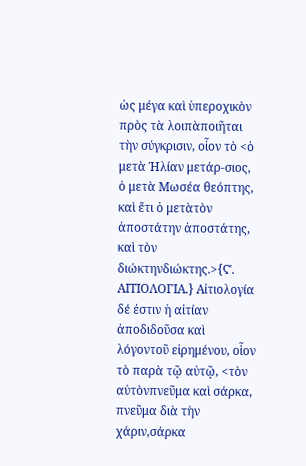ὡς μέγα καὶ ὑπεροχικὸν πρὸς τὰ λοιπὰποιῆται τὴν σύγκρισιν, οἷον τὸ <ὁ μετὰ Ἡλίαν μετάρ-σιος, ὁ μετὰ Μωσέα θεόπτης, καὶ ἔτι ὁ μετὰτὸν ἀποστάτην ἀποστάτης, καὶ τὸν διώκτηνδιώκτης.>{Ϛʹ. ΑΙΤΙΟΛΟΓΙΑ.} Αἰτιολογία δέ ἐστιν ἡ αἰτίαν ἀποδιδοῦσα καὶ λόγοντοῦ εἰρημένου, οἷον τὸ παρὰ τῷ αὐτῷ, <τὸν αὐτὸνπνεῦμα καὶ σάρκα, πνεῦμα διὰ τὴν χάριν,σάρκα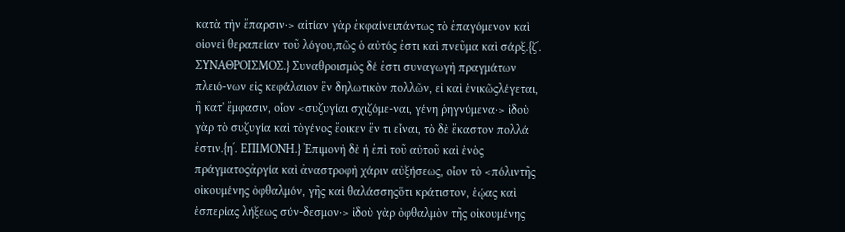κατὰ τὴν ἔπαρσιν·> αἰτίαν γὰρ ἐκφαίνειπάντως τὸ ἐπαγόμενον καὶ οἱονεὶ θεραπείαν τοῦ λόγου,πῶς ὁ αὐτός ἐστι καὶ πνεῦμα καὶ σάρξ.{ζʹ. ΣΥΝΑΘΡΟΙΣΜΟΣ.} Συναθροισμὸς δέ ἐστι συναγωγὴ πραγμάτων πλειό-νων εἰς κεφάλαιον ἓν δηλωτικὸν πολλῶν, εἰ καὶ ἑνικῶςλέγεται, ἢ κατ' ἔμφασιν, οἷον <συζυγίαι σχιζόμε-ναι, γένη ῥηγνύμενα·> ἰδοὺ γὰρ τὸ συζυγία καὶ τὸγένος ἔοικεν ἕν τι εἶναι, τὸ δὲ ἕκαστον πολλά ἐστιν.{ηʹ. ΕΠΙΜΟΝΗ.} Ἐπιμονὴ δὲ ἡ ἐπὶ τοῦ αὐτοῦ καὶ ἑνὸς πράγματοςἀργία καὶ ἀναστροφὴ χάριν αὐξήσεως, οἷον τὸ <πόλιντῆς οἰκουμένης ὀφθαλμόν, γῆς καὶ θαλάσσηςὅτι κράτιστον, ἑῴας καὶ ἑσπερίας λήξεως σύν-δεσμον·> ἰδοὺ γὰρ ὀφθαλμὸν τῆς οἰκουμένης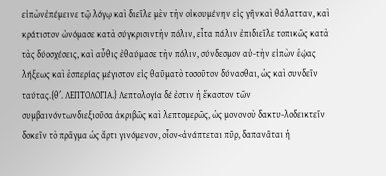εἰπὼνἐπέμεινε τῷ λόγῳ καὶ διεῖλε μὲν τὴν οἰκουμένην εἰς γῆνκαὶ θάλατταν, καὶ κράτιστον ὠνόμασε κατὰ σύγκρισιντὴν πόλιν, εἶτα πάλιν ἐπιδιεῖλε τοπικῶς κατὰ τὰς δύοσχέσεις, καὶ αὖθις ἐθαύμασε τὴν πόλιν, σύνδεσμον αὐ-τὴν εἰπὼν ἑῴας λήξεως καὶ ἑσπερίας μέγιστον εἰς θαῦματὸ τοσοῦτον δύνασθαι, ὡς καὶ συνδεῖν ταύτας.{θʹ. ΛΕΠΤΟΛΟΓΙΑ.} Λεπτολογία δέ ἐστιν ἡ ἕκαστον τῶν συμβαινόντωνδιεξιοῦσα ἀκριβῶς καὶ λεπτομερῶς, ὡς μονονοὺ δακτυ-λοδεικτεῖν δοκεῖν τὸ πρᾶγμα ὡς ἄρτι γινόμενον, οἷον<ἀνάπτεται πῦρ, δαπανᾶται ἡ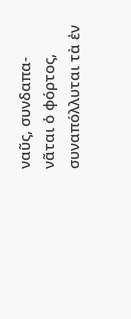ναῦς, συνδαπα-νᾶται ὁ φόρτος, συναπόλλυται τὰ ἐν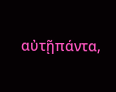αὐτῇπάντα,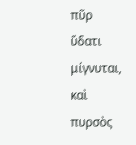πῦρ ὕδατι μίγνυται, καὶ πυρσὸς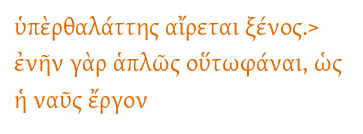ὑπὲρθαλάττης αἴρεται ξένος.> ἐνῆν γὰρ ἁπλῶς οὕτωφάναι, ὡς ἡ ναῦς ἔργον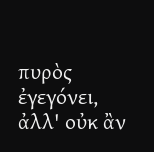πυρὸς ἐγεγόνει, ἀλλ' οὐκ ἂν